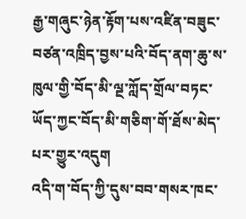རྒྱ་གཞུང་ཉེན་རྟོག་པས་འཛིན་བཟུང་བཙན་འཁྲིད་བྱས་པའི་བོད་ནག་ཆུ་ས་ཁུལ་གྱི་བོད་མི་ལྔ་ཀློད་གྲོལ་བཏང་ཡོད་ཀྱང་བོད་མི་གཅིག་གོ་ཐོས་མེད་པར་གྱུར་འདུག
འདི་ག་བོད་ཀྱི་དུས་བབ་གསར་ཁང་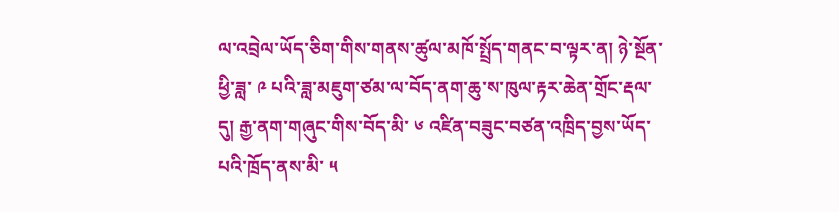ལ་འབྲེལ་ཡོད་ཅིག་གིས་གནས་ཚུལ་མཁོ་སྤྲོད་གནང་བ་ལྟར་ན། ཉེ་སྔོན་ཕྱི་ཟླ་ ༩ པའི་ཟླ་མཇུག་ཙམ་ལ་བོད་ནག་ཆུ་ས་ཁུལ་རྟར་ཆེན་གྲོང་རྡལ་དུ། རྒྱ་ནག་གཞུང་གིས་བོད་མི་ ༦ འཛིན་བཟུང་བཙན་འཁྲིད་བྱས་ཡོད་པའི་ཁྲོད་ནས་མི་ ༥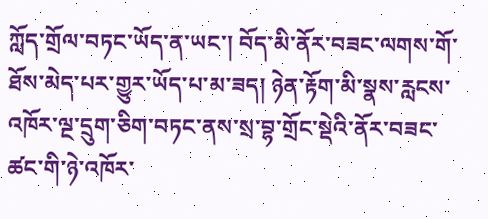ཀློད་གྲོལ་བཏང་ཡོད་ན་ཡང་། བོད་མི་ནོར་བཟང་ལགས་གོ་ཐོས་མེད་པར་གྱུར་ཡོད་པ་མ་ཟད། ཉེན་རྟོག་མི་སྣས་རླངས་འཁོར་ལྔ་དྲུག་ཅིག་བཏང་ནས་སྲ་བྷ་གྲོང་སྡེའི་ནོར་བཟང་ཚང་གི་ཉེ་འཁོར་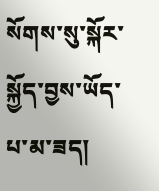སོགས་སུ་སྐོར་སྐྱོད་བྱས་ཡོད་པ་མ་ཟད།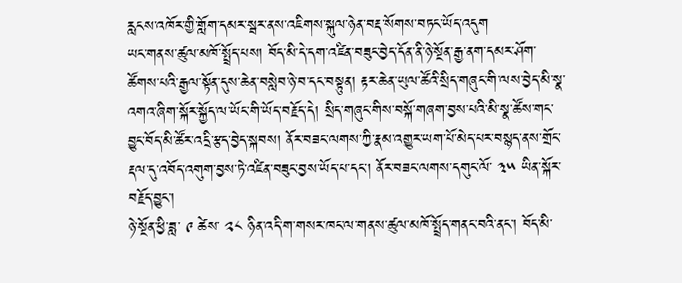རླངས་འཁོར་གྱི་གློག་དམར་སྦར་ནས་འཇིགས་སྐུལ་ཉེན་བརྡ་སོགས་བཏང་ཡོད་འདུག
ཡང་གནས་ཚུལ་མཁོ་སྤྲོད་པས། བོད་མི་དེ་དག་འཛིན་བཟུང་བྱེད་དོན་ནི་ཉེ་སྔོན་རྒྱ་ནག་དམར་ཤོག་ཚོགས་པའི་རྒྱལ་སྟོན་དུས་ཆེན་བསླེབ་ཉེ་བ་དང་བསྟུན། རྟར་ཆེན་ཡུལ་ཚོའི་སྲིད་གཞུང་གི་ལས་བྱེད་མི་སྣ་འགའ་ཞིག་སྐོར་སྐྱོད་ལ་ཡོང་གི་ཡོད་བརྗོད་དེ། སྲིད་གཞུང་གིས་བསྐོ་གཞག་བྱས་པའི་མི་སྣ་ཚོས་གང་བྱུང་བོད་མི་ཚོར་འདྲི་རྩད་བྱེད་སྐབས། ནོར་བཟང་ལགས་ཀྱི་རྣམ་འགྱུར་ཡག་པོ་མེད་པར་བསྙད་ནས་གྲོང་རྡལ་དུ་འབོད་འགུག་བྱས་ཏེ་འཛིན་བཟུང་བྱས་ཡོད་པ་དང་། ནོར་བཟང་ལགས་དགུང་ལོ་ ༣༥ ཡིན་སྐོར་བརྗོད་བྱུང་།
ཉེ་སྔོན་ཕྱི་ཟླ་ ༩ ཚེས་ ༢༨ ཉིན་འདི་ག་གསར་ཁང་ལ་གནས་ཚུལ་མཁོ་སྤྲོད་གནང་བའི་ནང་། བོད་མི་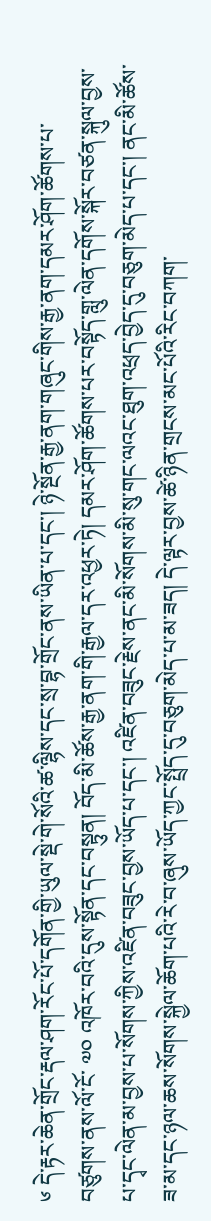༦ དེ་རྟར་ཆེན་གྲོང་རྡལ་ཤག་རོང་པོ་དགོན་གྱི་ཡུལ་སྡེ་གེ་སོའི་ཚ་ལྷིས་དང་སྲ་བྷ་གྲོང་ནས་ཡིན་པ་དང་། ཉེ་སྔོན་རྒྱ་ནག་གཞུང་གིས་རྒྱ་ནག་དམར་ཤོག་ཚོགས་པ་བཙུགས་ནས་ལོ་ངོ་ ༧༠ འཁོར་བའི་དུས་སྟོན་དང་བསྟུན། བོད་མི་ཚོས་རྒྱ་ནག་གི་རྒྱལ་དར་འཕྱར་ཏེ། དམར་ཤོག་ཚོགས་པར་བསྟོད་གླུ་ལེན་དགོས་སྐོར་བཙན་སྐུལ་བྱས་པ་དྭང་ལེན་མ་བྱས་པ་སོགས་ཀྱིས་འཛིན་བཟུང་བྱས་ཡོད་པ་དང་། འཛིན་བཟུང་རྗེས་ནང་མི་སོགས་མི་སུ་གང་ལའང་ཐུག་འཕྲད་བྱེད་དུ་བཅུག་མེད་པ་དང་། ནང་མི་ཚོས་ཟ་མ་དང་ཉལ་ཆས་སོགས་སྐྱེལ་ཆོག་པའི་རེ་བ་ཞུས་ཡོད་ཀྱང་སྤྲོད་དུ་བཅུག་མེད་པ་མ་ཟད། དེ་ལྟར་བྱས་ཚེ་ཉིན་གྲངས་མང་པོའི་རིང་བཀག་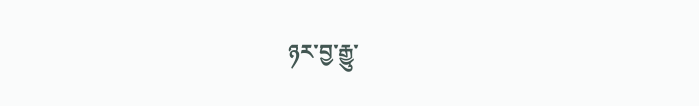ཉར་བྱ་རྒྱུ་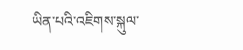ཡིན་པའི་འཇིགས་སྐུལ་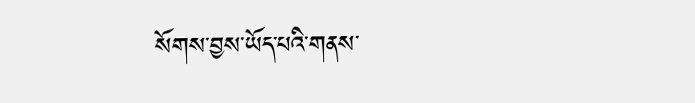སོགས་བྱས་ཡོད་པའི་གནས་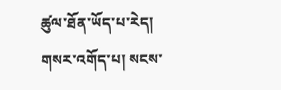ཚུལ་ཐོན་ཡོད་པ་རེད།
གསར་འགོད་པ། སངས་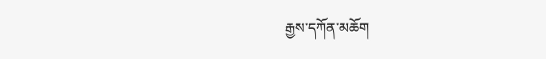རྒྱས་དཀོན་མཆོག